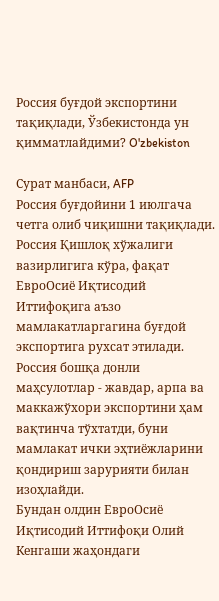Россия буғдой экспортини тақиқлади, Ўзбекистонда ун қимматлайдими? O'zbekiston

Сурат манбаси, AFP
Россия буғдойини 1 июлгача четга олиб чиқишни тақиқлади. Россия Қишлоқ хўжалиги вазирлигига кўра, фақат ЕвроОсиё Иқтисодий Иттифоқига аъзо мамлакатларгагина буғдой экспортига рухсат этилади.
Россия бошқа донли маҳсулотлар - жавдар, арпа ва маккажўхори экспортини ҳам вақтинча тўхтатди, буни мамлакат ички эҳтиёжларини қондириш зарурияти билан изоҳлайди.
Бундан олдин ЕвроОсиё Иқтисодий Иттифоқи Олий Кенгаши жаҳондаги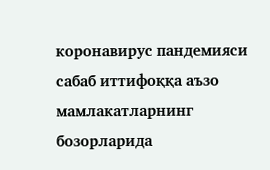коронавирус пандемияси сабаб иттифоққа аъзо мамлакатларнинг бозорларида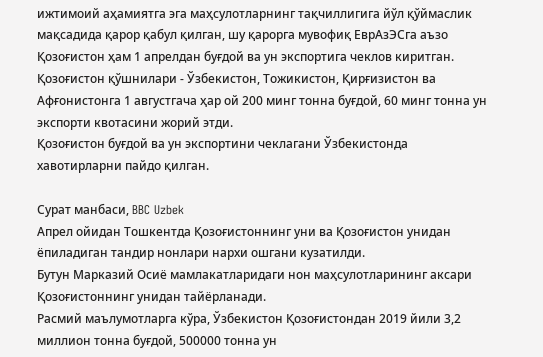ижтимоий аҳамиятга эга маҳсулотларнинг тақчиллигига йўл қўймаслик мақсадида қарор қабул қилган, шу қарорга мувофиқ ЕврАзЭСга аъзо Қозоғистон ҳам 1 апрелдан буғдой ва ун экспортига чеклов киритган.
Қозоғистон қўшнилари - Ўзбекистон, Тожикистон, Қирғизистон ва Афғонистонга 1 августгача ҳар ой 200 минг тонна буғдой, 60 минг тонна ун экспорти квотасини жорий этди.
Қозоғистон буғдой ва ун экспортини чеклагани Ўзбекистонда хавотирларни пайдо қилган.

Сурат манбаси, BBC Uzbek
Апрел ойидан Тошкентда Қозоғистоннинг уни ва Қозоғистон унидан ёпиладиган тандир нонлари нархи ошгани кузатилди.
Бутун Марказий Осиё мамлакатларидаги нон маҳсулотларининг аксари Қозоғистоннинг унидан тайёрланади.
Расмий маълумотларга кўра, Ўзбекистон Қозоғистондан 2019 йили 3,2 миллион тонна буғдой, 500000 тонна ун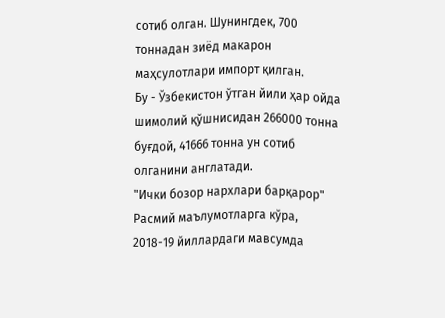сотиб олган. Шунингдек, 700 тоннадан зиёд макарон маҳсулотлари импорт қилган.
Бу - Ўзбекистон ўтган йили ҳар ойда шимолий қўшнисидан 266000 тонна буғдой, 41666 тонна ун сотиб олганини англатади.
"Ички бозор нархлари барқарор"
Расмий маълумотларга кўра, 2018-19 йиллардаги мавсумда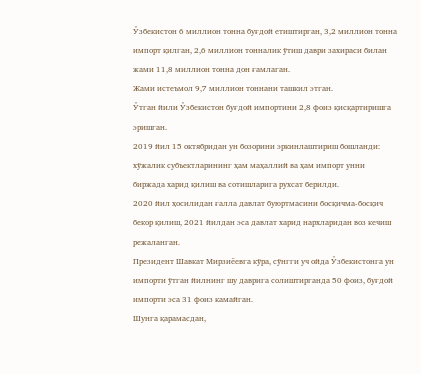Ўзбекистон 6 миллион тонна буғдой етиштирган, 3,2 миллион тонна импорт қилган, 2,6 миллион тонналик ўтиш даври захираси билан жами 11,8 миллион тонна дон ғамлаган.
Жами истеъмол 9,7 миллион тоннани ташкил этган.
Ўтган йили Ўзбекистон буғдой импортини 2,8 фоиз қисқартиришга эришган.
2019 йил 15 октябридан ун бозорини эркинлаштириш бошланди: хўжалик субъектларининг ҳам маҳаллий ва ҳам импорт унни биржада харид қилиш ва сотишларига рухсат берилди.
2020 йил ҳосилидан ғалла давлат буюртмасини босқичма-босқич бекор қилиш, 2021 йилдан эса давлат харид нархларидан воз кечиш режаланган.
Президент Шавкат Мирзиёевга кўра, сўнгги уч ойда Ўзбекистонга ун импорти ўтган йилнинг шу даврига солиштирганда 50 фоиз, буғдой импорти эса 31 фоиз камайган.
Шунга қарамасдан,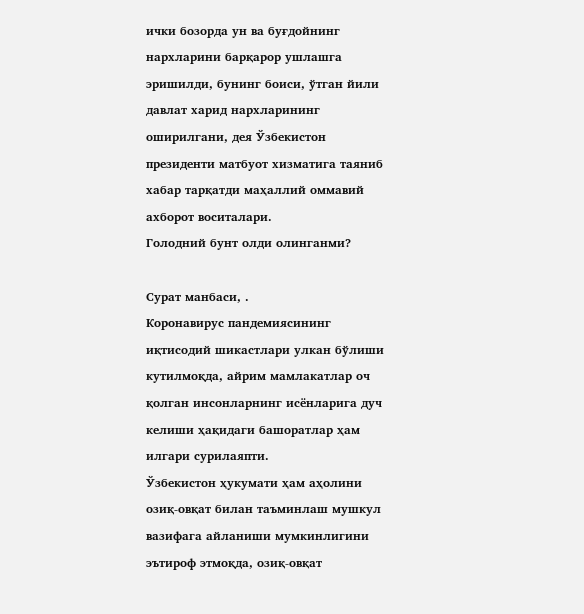ички бозорда ун ва буғдойнинг нархларини барқарор ушлашга эришилди, бунинг боиси, ўтган йили давлат харид нархларининг оширилгани, дея Ўзбекистон президенти матбуот хизматига таяниб хабар тарқатди маҳаллий оммавий ахборот воситалари.
Голодний бунт олди олинганми?

Сурат манбаси, .
Коронавирус пандемиясининг иқтисодий шикастлари улкан бўлиши кутилмоқда, айрим мамлакатлар оч қолган инсонларнинг исёнларига дуч келиши ҳақидаги башоратлар ҳам илгари сурилаяпти.
Ўзбекистон ҳукумати ҳам аҳолини озиқ-овқат билан таъминлаш мушкул вазифага айланиши мумкинлигини эътироф этмоқда, озиқ-овқат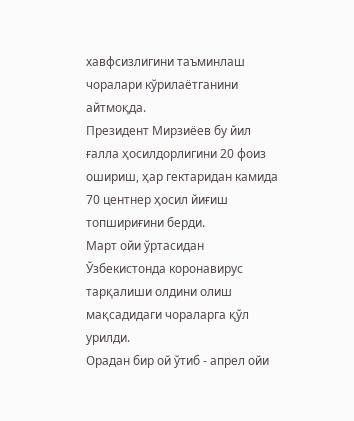хавфсизлигини таъминлаш чоралари кўрилаётганини айтмоқда.
Президент Мирзиёев бу йил ғалла ҳосилдорлигини 20 фоиз ошириш, ҳар гектаридан камида 70 центнер ҳосил йиғиш топшириғини берди.
Март ойи ўртасидан Ўзбекистонда коронавирус тарқалиши олдини олиш мақсадидаги чораларга қўл урилди.
Орадан бир ой ўтиб - апрел ойи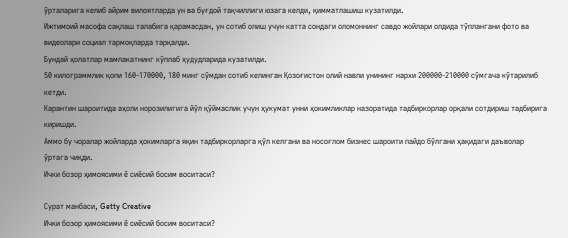ўрталарига келиб айрим вилоятларда ун ва буғдой тақчиллиги юзага келди, қимматлашиш кузатилди.
Ижтимоий масофа сақлаш талабига қарамасдан, ун сотиб олиш учун катта сондаги оломоннинг савдо жойлари олдида тўплангани фото ва видеолари социал тармоқларда тарқалди.
Бундай ҳолатлар мамлакатнинг кўплаб ҳудудларида кузатилди.
50 килограммлик қопи 160-170000, 180 минг сўмдан сотиб келинган Қозоғистон олий навли унининг нархи 200000-210000 cўмгача кўтарилиб кетди.
Карантин шароитида аҳоли норозилигига йўл қўймаслик учун ҳукумат унни ҳокимликлар назоратида тадбиркорлар орқали сотдириш тадбирига киришди.
Аммо бу чоралар жойларда ҳокимларга яқин тадбиркорларга қўл келгани ва носоғлом бизнес шароити пайдо бўлгани ҳақидаги даъволар ўртага чиқди.
Ички бозор ҳимоясими ё сиёсий босим воситаси?

Сурат манбаси, Getty Creative
Ички бозор ҳимоясими ё сиёсий босим воситаси?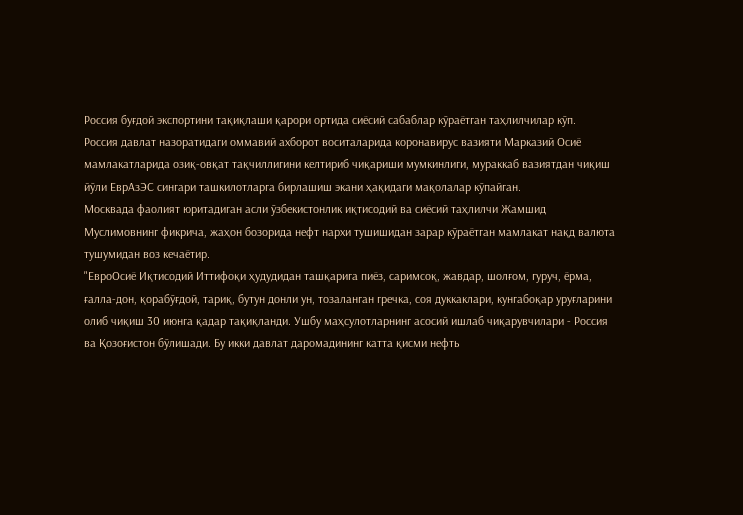Россия буғдой экспортини тақиқлаши қарори ортида сиёсий сабаблар кўраётган таҳлилчилар кўп.
Россия давлат назоратидаги оммавий ахборот воситаларида коронавирус вазияти Марказий Осиё мамлакатларида озиқ-овқат тақчиллигини келтириб чиқариши мумкинлиги, мураккаб вазиятдан чиқиш йўли ЕврАзЭС сингари ташкилотларга бирлашиш экани ҳақидаги мақолалар кўпайган.
Москвада фаолият юритадиган асли ўзбекистонлик иқтисодий ва сиёсий таҳлилчи Жамшид Муслимовнинг фикрича, жаҳон бозорида нефт нархи тушишидан зарар кўраётган мамлакат нақд валюта тушумидан воз кечаётир.
"ЕвроОсиё Иқтисодий Иттифоқи ҳудудидан ташқарига пиёз, саримсоқ, жавдар, шолғом, гуруч, ёрма, ғалла-дон, қорабўғдой, тариқ, бутун донли ун, тозаланган гречка, соя дуккаклари, кунгабоқар уруғларини олиб чиқиш 30 июнга қадар тақиқланди. Ушбу маҳсулотларнинг асосий ишлаб чиқарувчилари - Россия ва Қозоғистон бўлишади. Бу икки давлат даромадининг катта қисми нефть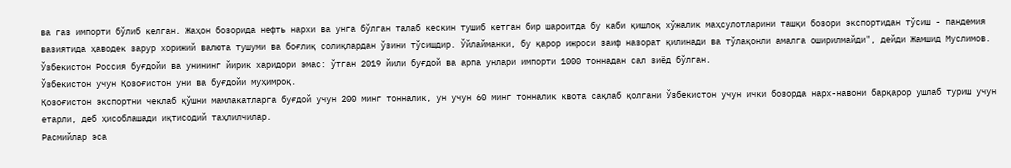ва газ импорти бўлиб келган. Жаҳон бозорида нефть нархи ва унга бўлган талаб кескин тушиб кетган бир шароитда бу каби қишлоқ хўжалик маҳсулотларини ташқи бозори экспортидан тўсиш - пандемия вазиятида ҳаводек зарур хорижий валюта тушуми ва боғлиқ солиқлардан ўзини тўсишдир. Ўйлайманки, бу қарор ижроси заиф назорат қилинади ва тўлақонли амалга оширилмайди", дейди Жамшид Муслимов.
Ўзбекистон Россия буғдойи ва унининг йирик харидори эмас: ўтган 2019 йили буғдой ва арпа унлари импорти 1000 тоннадан сал зиёд бўлган.
Ўзбекистон учун Қозоғистон уни ва буғдойи муҳимроқ.
Қозоғистон экспортни чеклаб қўшни мамлакатларга буғдой учун 200 минг тонналик, ун учун 60 минг тонналик квота сақлаб қолгани Ўзбекистон учун ички бозорда нарх-навони барқарор ушлаб туриш учун етарли, деб ҳисоблашади иқтисодий таҳлилчилар.
Расмийлар эса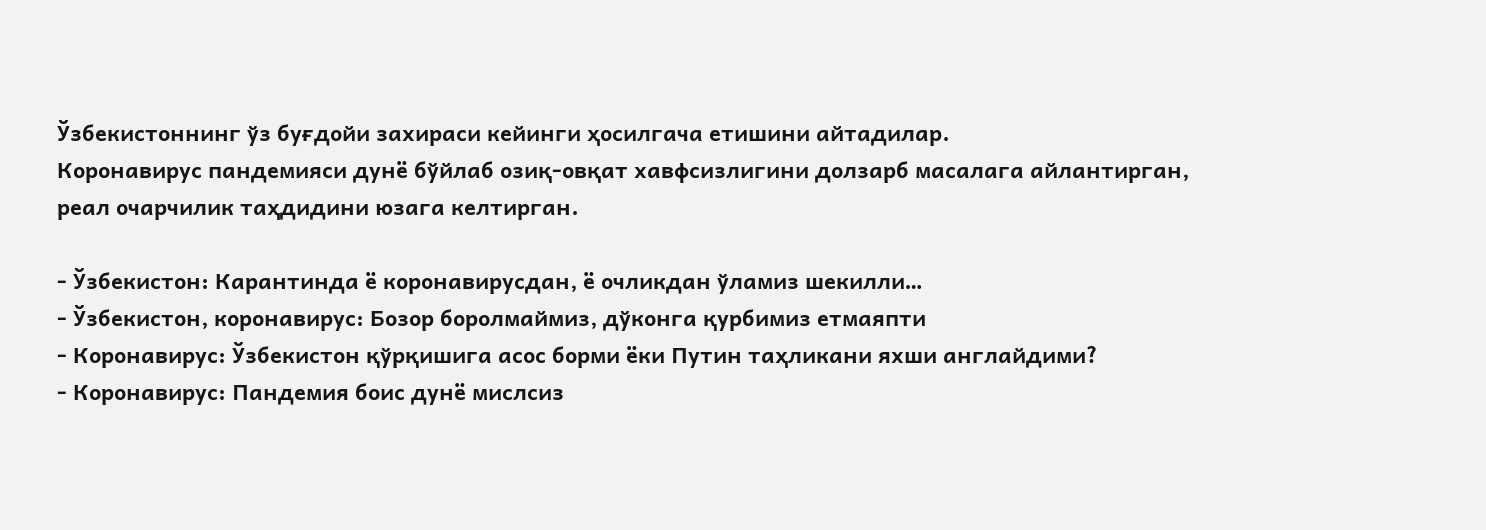Ўзбекистоннинг ўз буғдойи захираси кейинги ҳосилгача етишини айтадилар.
Коронавирус пандемияси дунё бўйлаб озиқ-овқат хавфсизлигини долзарб масалага айлантирган, реал очарчилик таҳдидини юзага келтирган.

- Ўзбекистон: Карантинда ё коронавирусдан, ё очликдан ўламиз шекилли…
- Ўзбекистон, коронавирус: Бозор боролмаймиз, дўконга қурбимиз етмаяпти
- Коронавирус: Ўзбекистон қўрқишига асос борми ёки Путин таҳликани яхши англайдими?
- Коронавирус: Пандемия боис дунё мислсиз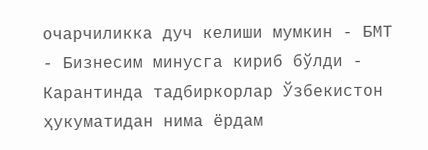очарчиликка дуч келиши мумкин - БМТ
- Бизнесим минусга кириб бўлди - Карантинда тадбиркорлар Ўзбекистон ҳукуматидан нима ёрдам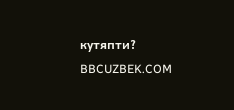кутяпти?
BBCUZBEK.COM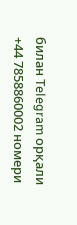билан Telegram орқали +44 7858860002 номери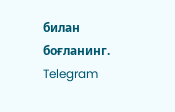билан боғланинг.
Telegram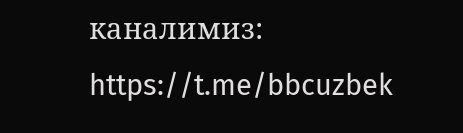каналимиз: https://t.me/bbcuzbek